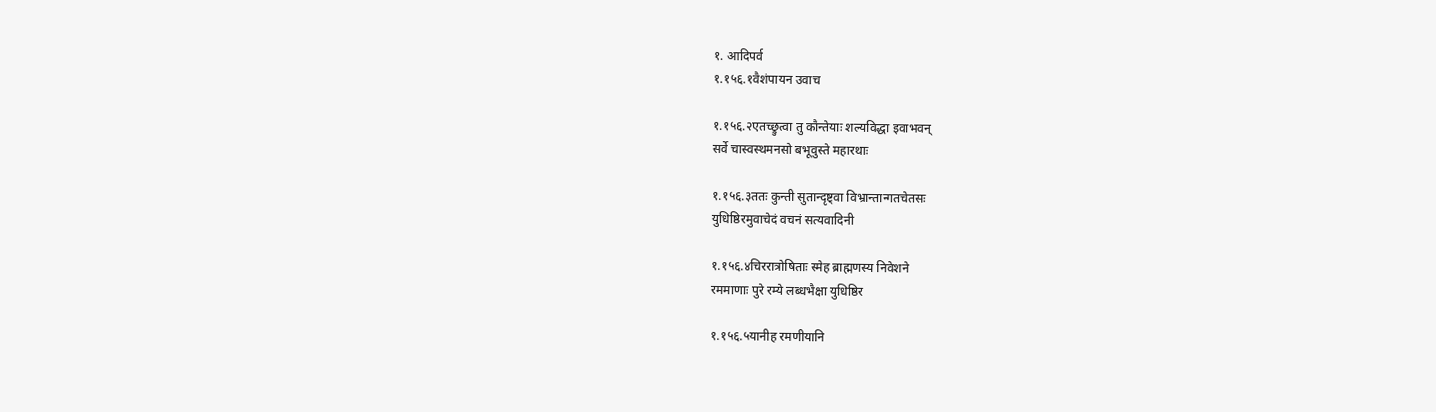१. आदिपर्व
१.१५६.१वैशंपायन उवाच

१.१५६.२एतच्छ्रुत्वा तु कौन्तेयाः शल्यविद्धा इवाभवन्
सर्वे चास्वस्थमनसो बभूवुस्ते महारथाः

१.१५६.३ततः कुन्ती सुतान्दृष्ट्वा विभ्रान्तान्गतचेतसः
युधिष्ठिरमुवाचेदं वचनं सत्यवादिनी

१.१५६.४चिररात्रोषिताः स्मेह ब्राह्मणस्य निवेशने
रममाणाः पुरे रम्ये लब्धभैक्षा युधिष्ठिर

१.१५६.५यानीह रमणीयानि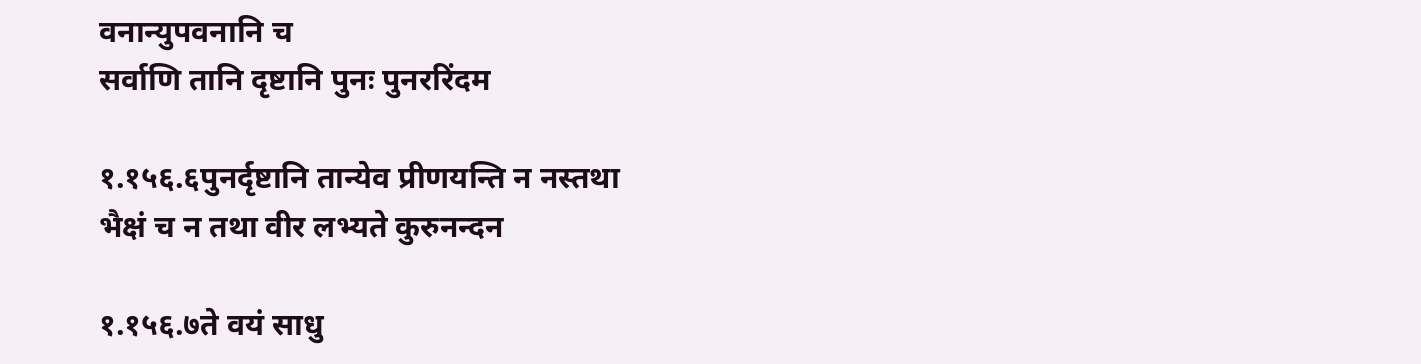वनान्युपवनानि च
सर्वाणि तानि दृष्टानि पुनः पुनररिंदम

१.१५६.६पुनर्दृष्टानि तान्येव प्रीणयन्ति न नस्तथा
भैक्षं च न तथा वीर लभ्यते कुरुनन्दन

१.१५६.७ते वयं साधु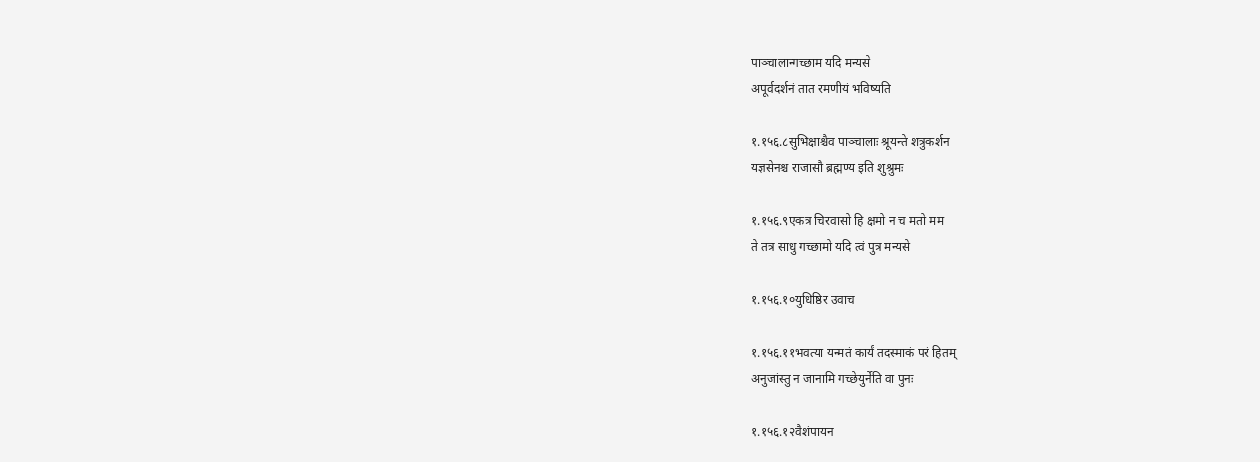पाञ्चालान्गच्छाम यदि मन्यसे
अपूर्वदर्शनं तात रमणीयं भविष्यति

१.१५६.८सुभिक्षाश्चैव पाञ्चालाः श्रूयन्ते शत्रुकर्शन
यज्ञसेनश्च राजासौ ब्रह्मण्य इति शुश्रुमः

१.१५६.९एकत्र चिरवासो हि क्षमो न च मतो मम
ते तत्र साधु गच्छामो यदि त्वं पुत्र मन्यसे

१.१५६.१०युधिष्ठिर उवाच

१.१५६.११भवत्या यन्मतं कार्यं तदस्माकं परं हितम्
अनुजांस्तु न जानामि गच्छेयुर्नेति वा पुनः

१.१५६.१२वैशंपायन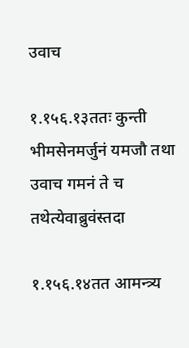उवाच

१.१५६.१३ततः कुन्ती भीमसेनमर्जुनं यमजौ तथा
उवाच गमनं ते च तथेत्येवाब्रुवंस्तदा

१.१५६.१४तत आमन्त्र्य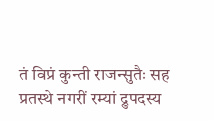तं विप्रं कुन्ती राजन्सुतैः सह
प्रतस्थे नगरीं रम्यां द्रुपदस्य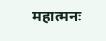महात्मनः